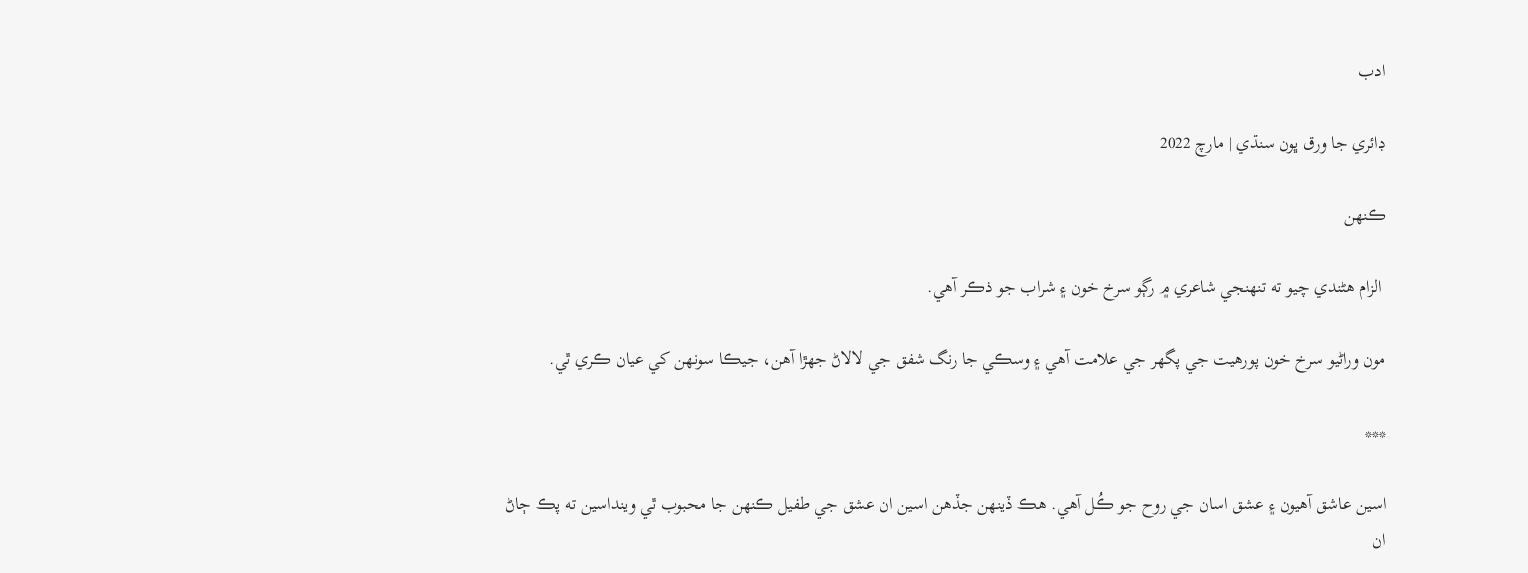ادب

ڊائري جا ورق ڀون سنڌي | مارچ 2022

ڪنهن

 الزام هڻندي چيو ته تنهنجي شاعري ۾ رڳو سرخ خون ۽ شراب جو ذڪر آهي.

مون وراڻيو سرخ خون پورهيت جي پگهر جي علامت آهي ۽ وسڪي جا رنگ شفق جي لالاڻ جهڙا آهن، جيڪا سونهن کي عيان ڪري ٿي.

***

اسين عاشق آهيون ۽ عشق اسان جي روح جو ڪُل آهي. هڪ ڏينهن جڏهن اسين ان عشق جي طفيل ڪنهن جا محبوب ٿي وينداسين ته پڪ ڄاڻ ان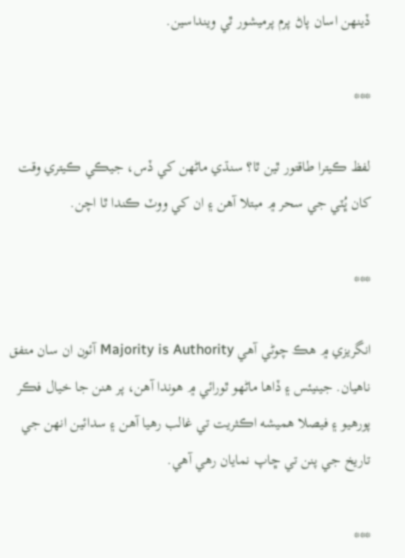ڏينهن اسان پاڻ پرم پرميشور ٿي وينداسين.

***

لفظ ڪيترا طاقتور ٿين ٿا؟ سنڌي ماڻهن کي ڏس، جيڪي ڪيتري وقت کان ڀُٽي جي سحر ۾ مبتلا آهن ۽ ان کي ووٽ ڪندا ٿا اچن.

***

انگريزي ۾ هڪ چوڻي آهي Majority is Authority آئون ان سان متفق ناهيان. جينيئس ۽ ڏاها ماڻهو ٿورائي ۾ هوندا آهن، پر هنن جا خيال فڪر پورهيو ۽ فيصلا هميشه اڪثريت تي غالب رهيا آهن ۽ سدائين انهن جي تاريخ جي پنن تي ڇاپ نمايان رهي آهي.

***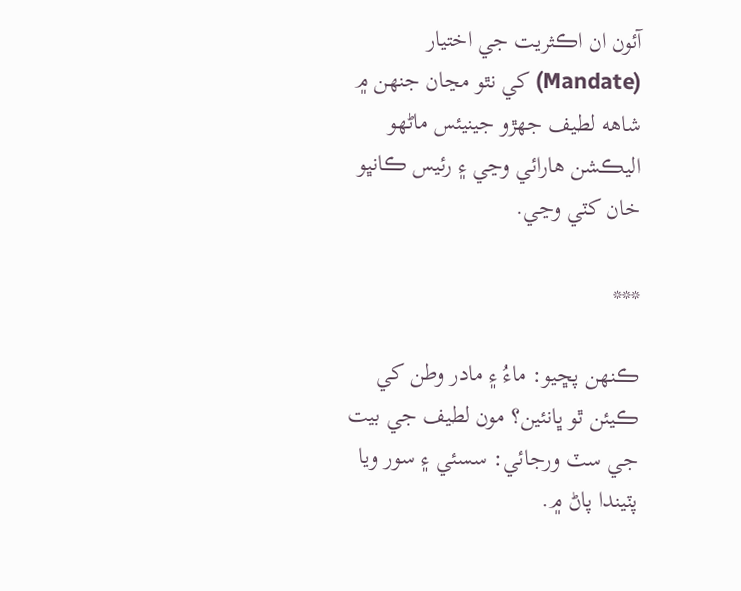آئون ان اڪثريت جي اختيار (Mandate) کي نٿو مڃان جنهن ۾ شاهه لطيف جهڙو جينيئس ماڻهو اليڪشن هارائي وڃي ۽ رئيس ڪانڀو خان کٽي وڃي.

***

ڪنهن پڇيو: ماءُ ۽ مادر وطن کي ڪيئن ٿو ڀانئين؟ مون لطيف جي بيت جي سٽ ورجائي: سسئي ۽ سور ويا پٽيندا پاڻ ۾.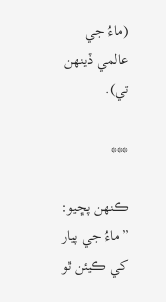(ماءُ جي عالمي ڏينهن تي).

***

ڪنهن پڇيو: ”ماءُ جي پيار کي ڪيئن ٿو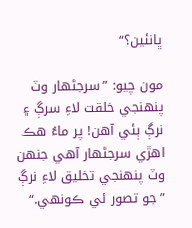ڀانئين؟“

مون چيو: ”سرجڻهار وٽ پنهنجي خلقت لاءِ سرڳ ۽ نرڳ ٻئي آهن! پر ماءُ هڪ اهڙي سرجڻهار آهي جنهن وٽ پنهنجي تخليق لاءِ نرڳ ”جو تصور ئي ڪونهي.“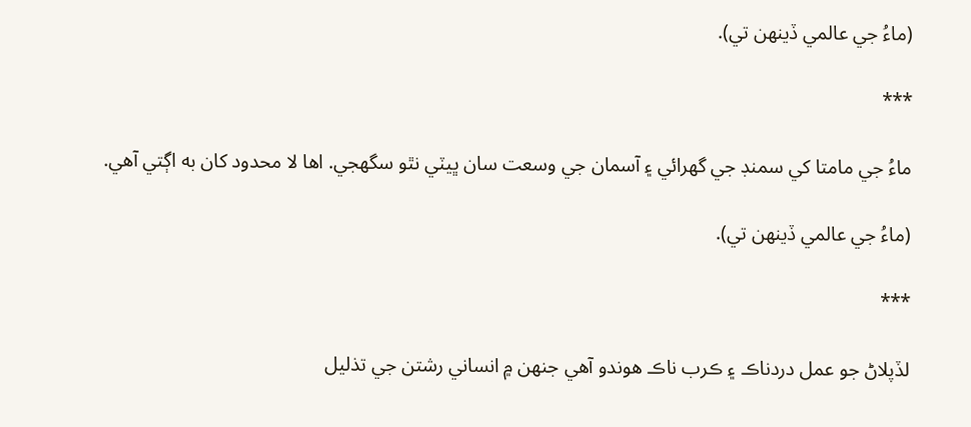(ماءُ جي عالمي ڏينهن تي).

***

ماءُ جي مامتا کي سمنڊ جي گهرائي ۽ آسمان جي وسعت سان ڀيٽي نٿو سگهجي. اها لا محدود کان به اڳتي آهي.

(ماءُ جي عالمي ڏينهن تي).

***

لڏپلاڻ جو عمل دردناڪ ۽ ڪرب ناڪ هوندو آهي جنهن ۾ انساني رشتن جي تذليل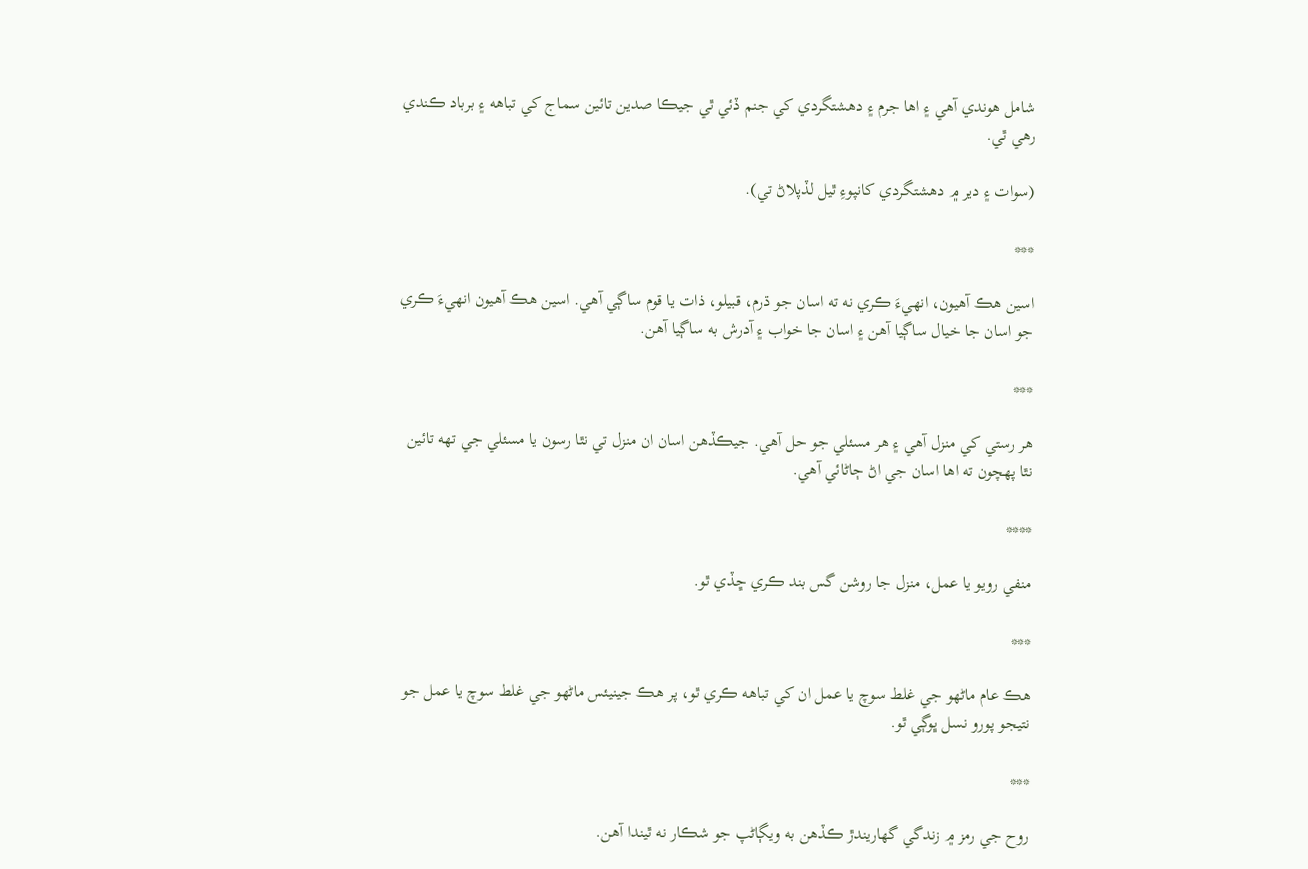شامل هوندي آهي ۽ اها جرم ۽ دهشتگردي کي جنم ڏئي ٿي جيڪا صدين تائين سماج کي تباهه ۽ برباد ڪندي رهي ٿي.

(سوات ۽ دير ۾ دهشتگردي کانپوءِ ٿيل لڏپلاڻ تي).

***

اسين هڪ آهيون، انهيءَ ڪري نه ته اسان جو ڌرم، قبيلو، ذات يا قوم ساڳي آهي. اسين هڪ آهيون انهيءَ ڪري جو اسان جا خيال ساڳيا آهن ۽ اسان جا خواب ۽ آدرش به ساڳيا آهن.

***

هر رستي کي منزل آهي ۽ هر مسئلي جو حل آهي. جيڪڏهن اسان ان منزل تي نٿا رسون يا مسئلي جي تهه تائين نٿا پهچون ته اها اسان جي اڻ ڄاڻائي آهي.

****

منفي رويو يا عمل، منزل جا روشن گس بند ڪري ڇڏي ٿو.

***

هڪ عام ماڻهو جي غلط سوچ يا عمل ان کي تباهه ڪري ٿو، پر هڪ جينيئس ماڻهو جي غلط سوچ يا عمل جو نتيجو پورو نسل ڀوڳي ٿو.

***

روح جي رمز ۾ زندگي گهاريندڙ ڪڏهن به ويڳاڻپ جو شڪار نه ٿيندا آهن.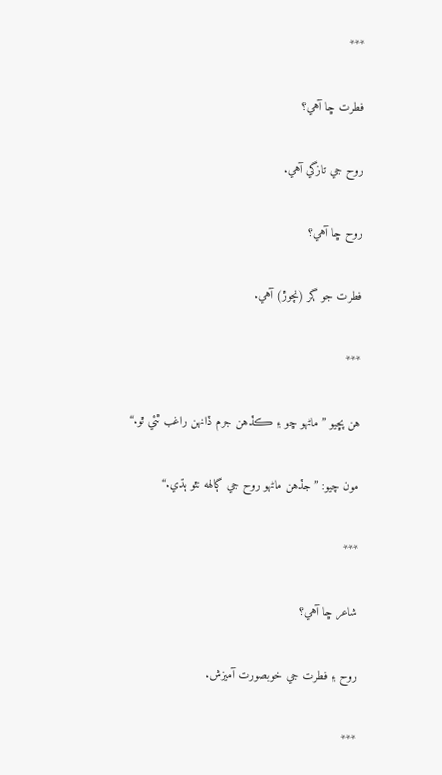***

فطرت ڇا آهي؟

روح جي تازگي آهي.

روح ڇا آهي؟

فطرت جو ڳر (نچوڙ) آهي.

***

هن پڇيو ”ماڻهو ڇو ۽ ڪڏهن جرم ڏانهن راغب ٿئي ٿو.“

مون چيو: ”جڏهن ماڻهو روح جي ڳالهه نٿو ٻڌي.“

***

شاعر ڇا آهي؟

روح ۽ فطرت جي خوبصورت آميزش.

***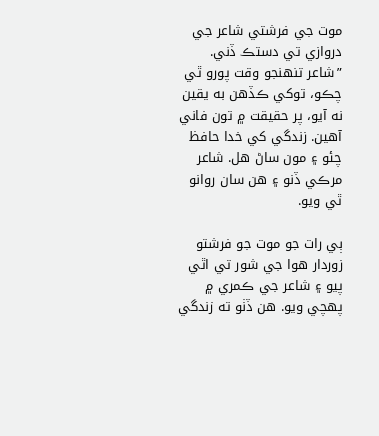موت جي فرشتي شاعر جي دروازي تي دستڪ ڏني. ”شاعر تنهنجو وقت پورو ٿي چڪو، توکي ڪڏهن به يقين نه آيو، پر حقيقت ۾ تون فاني آهين. زندگي کي خدا حافظ چئو ۽ مون ساڻ هل. شاعر مرڪي ڏنو ۽ هن سان روانو ٿي ويو.

ٻي رات جو موت جو فرشتو زوردار هوا جي شور تي اٿي پيو ۽ شاعر جي ڪمري ۾ پهچي ويو. هن ڏٺو ته زندگي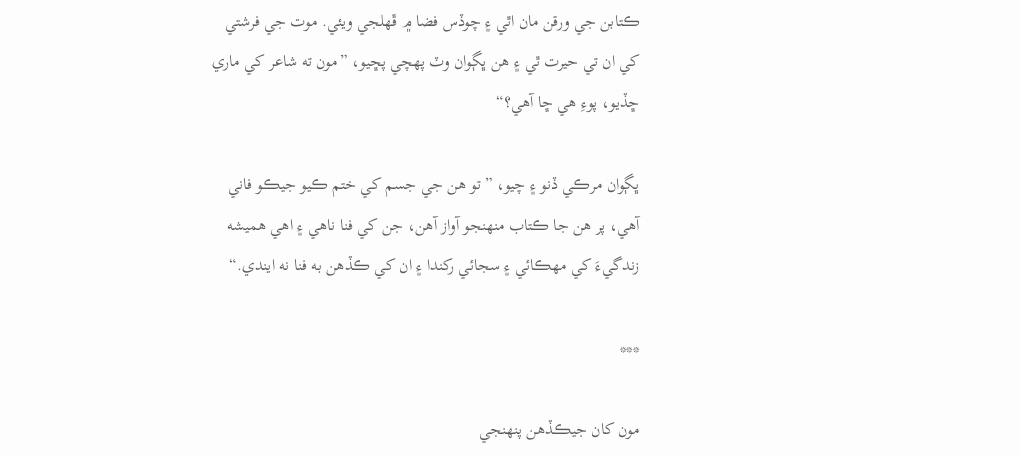ڪتابن جي ورقن مان اٿي ۽ چوڏس فضا ۾ ڦهلجي ويئي. موت جي فرشتي کي ان تي حيرت ٿي ۽ هن ڀڳوان وٽ پهچي پڇيو، ”مون ته شاعر کي ماري ڇڏيو، پوءِ هي ڇا آهي؟“

ڀڳوان مرڪي ڏنو ۽ چيو، ”تو هن جي جسم کي ختم ڪيو جيڪو فاني آهي، پر هن جا ڪتاب منهنجو آواز آهن، جن کي فنا ناهي ۽ اهي هميشه زندگيءَ کي مهڪائي ۽ سجائي رکندا ۽ ان کي ڪڏهن به فنا نه ايندي.“

***

مون کان جيڪڏهن پنهنجي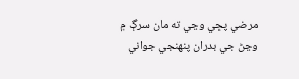مرضي پڇي وڃي ته مان سرڳ ۾ وڃڻ جي بدران پنهنجي جواني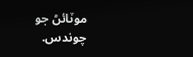موٽائڻ جو چوندس.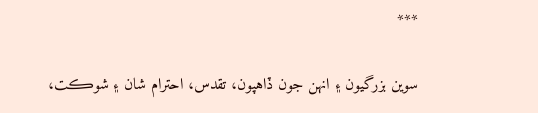***

سوين بزرگيون ۽ انهن جون ڏاهپون، تقدس، احترام شان ۽ شوڪت،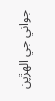جواني جي الهڙپن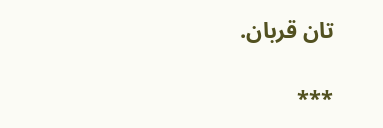تان قربان.

***